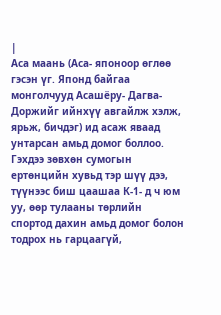|
Аса маань (Аса- японоор өглөө гэсэн үг. Японд байгаа монголчууд Асашёру- Дагва-Доржийг ийнхүү авгайлж хэлж, ярьж, бичдэг) ид асаж яваад унтарсан амьд домог боллоо. Гэхдээ зөвхөн сумогын ертөнцийн хувьд тэр шүү дээ, түүнээс биш цаашаа К-1- д ч юм уу, өөр тулааны төрлийн спортод дахин амьд домог болон тодрох нь гарцаагүй,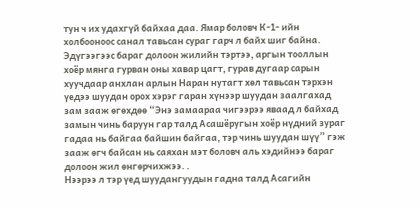тун ч их удахгүй байхаа даа. Ямар боловч К-1- ийн холбооноос санал тавьсан сураг гарч л байх шиг байна.
Эдүгээгээс бараг долоон жилийн тэртээ, аргын тооллын хоёр мянга гурван оны хавар цагт, гурав дугаар сарын хуучдаар анхлан арлын Наран нутагт хөл тавьсан тэрхэн үедээ шуудан орох хэрэг гаран хүнээр шуудан заалгахад зам зааж өгөхдөө “Энэ замаараа чигээрээ яваад л байхад замын чинь баруун гар талд Асашёругын хоёр нүдний зураг гадаа нь байгаа байшин байгаа, тэр чинь шуудан шүү” гэж зааж өгч байсан нь саяхан мэт боловч аль хэдийнээ бараг долоон жил өнгөрчихжээ. .
Нээрээ л тэр үед шуудангуудын гадна талд Асагийн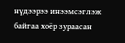нүдээрээ инээмсэглэж байгаа хоёр зураасан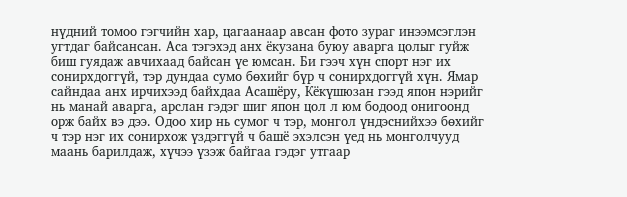нүдний томоо гэгчийн хар, цагаанаар авсан фото зураг инээмсэглэн угтдаг байсансан. Аса тэгэхэд анх ёкузана буюу аварга цолыг гуйж биш гуядаж авчихаад байсан үе юмсан. Би гээч хүн спорт нэг их сонирхдоггүй, тэр дундаа сумо бөхийг бүр ч сонирхдоггүй хүн. Ямар сайндаа анх ирчихээд байхдаа Асашёру, Кёкүшюзан гээд япон нэрийг нь манай аварга, арслан гэдэг шиг япон цол л юм бодоод онигоонд орж байх вэ дээ. Одоо хир нь сумог ч тэр, монгол үндэснийхээ бөхийг ч тэр нэг их сонирхож үздэггүй ч башё эхэлсэн үед нь монголчууд маань барилдаж, хүчээ үзэж байгаа гэдэг утгаар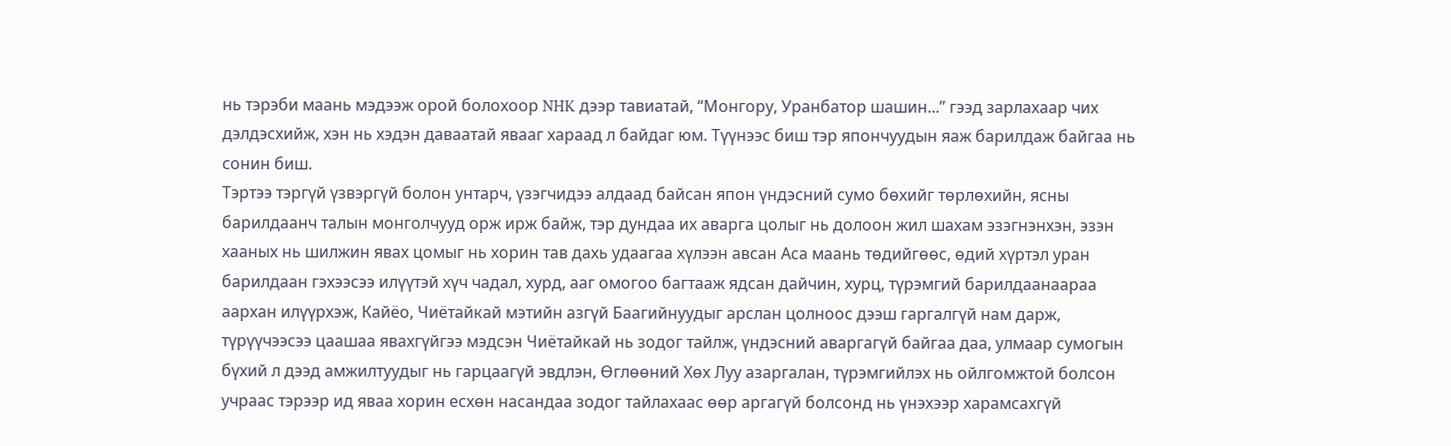нь тэрэби маань мэдээж орой болохоор NHK дээр тавиатай, “Монгору, Уранбатор шашин...” гээд зарлахаар чих дэлдэсхийж, хэн нь хэдэн даваатай явааг хараад л байдаг юм. Түүнээс биш тэр япончуудын яаж барилдаж байгаа нь сонин биш.
Тэртээ тэргүй үзвэргүй болон унтарч, үзэгчидээ алдаад байсан япон үндэсний сумо бөхийг төрлөхийн, ясны барилдаанч талын монголчууд орж ирж байж, тэр дундаа их аварга цолыг нь долоон жил шахам эзэгнэнхэн, эзэн хааных нь шилжин явах цомыг нь хорин тав дахь удаагаа хүлээн авсан Аса маань төдийгөөс, өдий хүртэл уран барилдаан гэхээсээ илүүтэй хүч чадал, хурд, ааг омогоо багтааж ядсан дайчин, хурц, түрэмгий барилдаанаараа аархан илүүрхэж, Кайёо, Чиётайкай мэтийн азгүй Баагийнуудыг арслан цолноос дээш гаргалгүй нам дарж, түрүүчээсээ цаашаа явахгүйгээ мэдсэн Чиётайкай нь зодог тайлж, үндэсний аваргагүй байгаа даа, улмаар сумогын бүхий л дээд амжилтуудыг нь гарцаагүй эвдлэн, Өглөөний Хөх Луу азаргалан, түрэмгийлэх нь ойлгомжтой болсон учраас тэрээр ид яваа хорин есхөн насандаа зодог тайлахаас өөр аргагүй болсонд нь үнэхээр харамсахгүй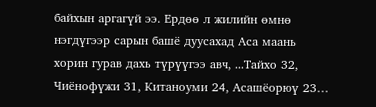байхын аргагүй ээ. Ердөө л жилийн өмнө нэгдүгээр сарын башё дуусахад Аса маань хорин гурав дахь түрүүгээ авч, ...Тайхо 32, Чиёнофүжи 31, Китаноуми 24, Асашёорюү 23…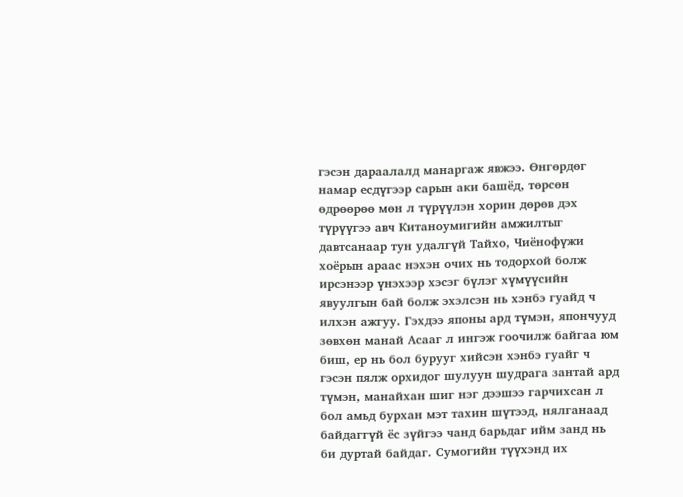гэсэн дараалалд манаргаж явжээ. Өнгөрдөг намар есдүгээр сарын аки башёд, төрсөн өдрөөрөө мөн л түрүүлэн хорин дөрөв дэх түрүүгээ авч Китаноумигийн амжилтыг давтсанаар тун удалгүй Тайхо, Чиёнофүжи хоёрын араас нэхэн очих нь тодорхой болж ирсэнээр үнэхээр хэсэг бүлэг хүмүүсийн явуулгын бай болж эхэлсэн нь хэнбэ гуайд ч илхэн ажгуу. Гэхдээ японы ард түмэн, япончууд зөвхөн манай Асааг л ингэж гоочилж байгаа юм биш, ер нь бол бурууг хийсэн хэнбэ гуайг ч гэсэн пялж орхидог шулуун шудрага зантай ард түмэн, манайхан шиг нэг дээшээ гарчихсан л бол амьд бурхан мэт тахин шүтээд, нялганаад байдаггүй ёс зүйгээ чанд барьдаг ийм занд нь би дуртай байдаг. Сумогийн түүхэнд их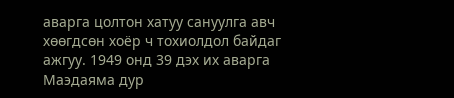аварга цолтон хатуу сануулга авч хөөгдсөн хоёр ч тохиолдол байдаг ажгуу. 1949 онд 39 дэх их аварга Маэдаяма дур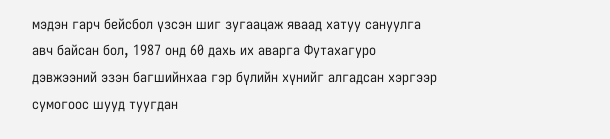мэдэн гарч бейсбол үзсэн шиг зугаацаж яваад хатуу сануулга авч байсан бол, 1987 онд 60 дахь их аварга Футахагуро дэвжээний эзэн багшийнхаа гэр бүлийн хүнийг алгадсан хэргээр сумогоос шууд туугдан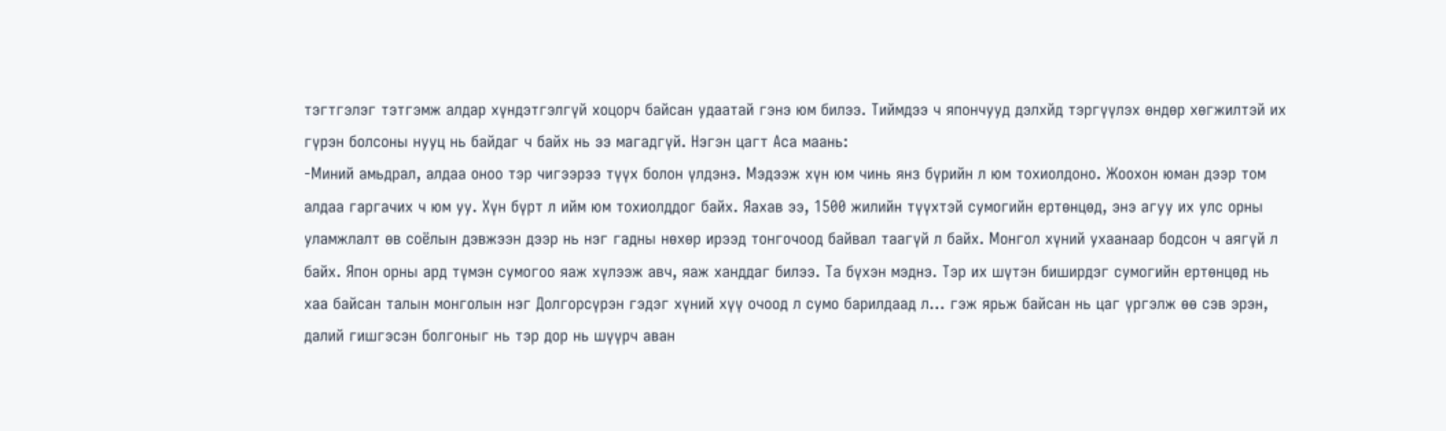тэгтгэлэг тэтгэмж алдар хүндэтгэлгүй хоцорч байсан удаатай гэнэ юм билээ. Тиймдээ ч япончууд дэлхйд тэргүүлэх өндөр хөгжилтэй их гүрэн болсоны нууц нь байдаг ч байх нь ээ магадгүй. Нэгэн цагт Аса маань:
-Миний амьдрал, алдаа оноо тэр чигээрээ түүх болон үлдэнэ. Мэдээж хүн юм чинь янз бүрийн л юм тохиолдоно. Жоохон юман дээр том алдаа гаргачих ч юм уу. Хүн бүрт л ийм юм тохиолддог байх. Яахав ээ, 1500 жилийн түүхтэй сумогийн ертөнцөд, энэ агуу их улс орны уламжлалт өв соёлын дэвжээн дээр нь нэг гадны нөхөр ирээд тонгочоод байвал таагүй л байх. Монгол хүний ухаанаар бодсон ч аягүй л байх. Япон орны ард түмэн сумогоо яаж хүлээж авч, яаж ханддаг билээ. Та бүхэн мэднэ. Тэр их шүтэн биширдэг сумогийн ертөнцөд нь хаа байсан талын монголын нэг Долгорсүрэн гэдэг хүний хүү очоод л сумо барилдаад л… гэж ярьж байсан нь цаг үргэлж өө сэв эрэн, далий гишгэсэн болгоныг нь тэр дор нь шүүрч аван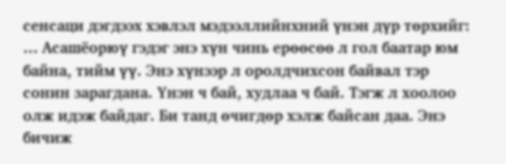сенсаци дэгдээх хэвлэл мэдээллийнхний үнэн дүр төрхийг:
… Асашёорюү гэдэг энэ хүн чинь ерөөсөө л гол баатар юм байна, тийм үү. Энэ хүнээр л оролдчихсон байвал тэр сонин зарагдана. Үнэн ч бай, худлаа ч бай. Тэгж л хоолоо олж идэж байдаг. Би танд өчигдөр хэлж байсан даа. Энэ бичиж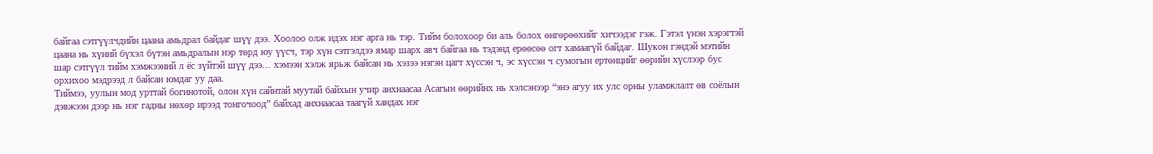байгаа сэтгүүлчдийн цаана амьдрал байдаг шүү дээ. Хоолоо олж идэх нэг арга нь тэр. Тийм болохоор би аль болох өнгөрөөхийг хичээдэг гэж. Гэтэл үнэн хэрэгтэй цаана нь хүний бүхэл бүтэн амьдралын нэр төрд юу үүсч, тэр хүн сэтгэлдээ ямар шарх авч байгаа нь тэдэнд ерөөсөө огт хамаагүй байдаг. Шукон гэндэй мэтийн шар сэтгүүл тийм хэмжээний л ёс зүйтэй шүү дээ... хэмээн хэлж ярьж байсан нь хэзээ нэгэн цагт хүссэн ч, эс хүссэн ч сумогын ертөнцийг өөрийн хүслээр бус орхихоо мэдрээд л байсан юмдаг уу даа.
Тиймээ, уулын мод урттай богинотой, олон хүн сайнтай муутай байхын учир анхнаасаа Асагын өөрийнх нь хэлсэнээр “энэ агуу их улс орны уламжлалт өв соёлын дэвжээн дээр нь нэг гадны нөхөр ирээд тонгочоод” байхад анхнаасаа таагүй хандах нэг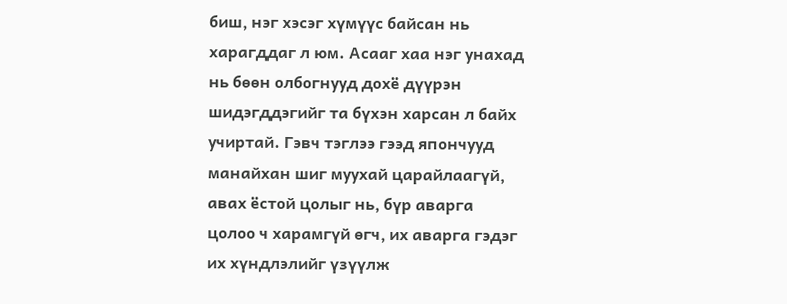биш, нэг хэсэг хүмүүс байсан нь харагддаг л юм. Асааг хаа нэг унахад нь бөөн олбогнууд дохё дүүрэн шидэгддэгийг та бүхэн харсан л байх учиртай. Гэвч тэглээ гээд япончууд манайхан шиг муухай царайлаагүй, авах ёстой цолыг нь, бүр аварга цолоо ч харамгүй өгч, их аварга гэдэг их хүндлэлийг үзүүлж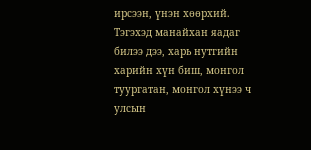ирсээн, үнэн хөөрхий. Тэгэхэд манайхан яадаг билээ дээ, харь нутгийн харийн хүн биш, монгол туургатан, монгол хүнээ ч улсын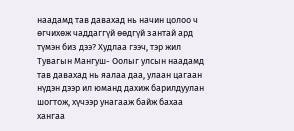наадамд тав давахад нь начин цолоо ч өгчихөж чаддаггүй өөдгүй зантай ард түмэн биз дээ? Худлаа гээч, тэр жил Тувагын Мангуш- Оолыг улсын наадамд тав давахад нь яалаа даа, улаан цагаан нүдэн дээр ил юманд дахиж барилдуулан шогтож, хүчээр унагааж байж бахаа хангаа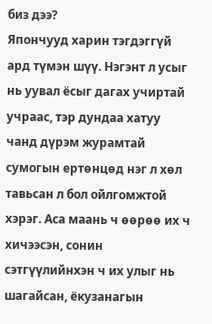биз дээ?
Япончууд харин тэгдэггүй ард түмэн шүү. Нэгэнт л усыг нь уувал ёсыг дагах учиртай учраас, тэр дундаа хатуу чанд дүрэм журамтай сумогын ертөнцөд нэг л хөл тавьсан л бол ойлгомжтой хэрэг. Аса маань ч өөрөө их ч хичээсэн, сонин сэтгүүлийнхэн ч их улыг нь шагайсан, ёкузанагын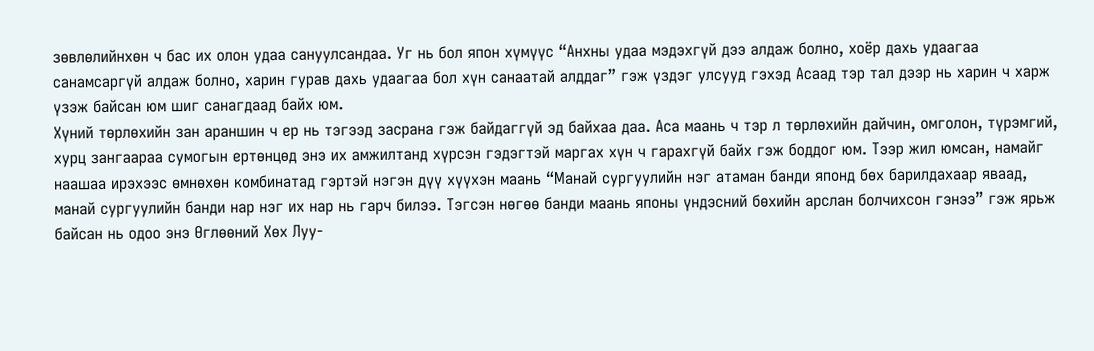зөвлөлийнхөн ч бас их олон удаа сануулсандаа. Уг нь бол япон хүмүүс “Анхны удаа мэдэхгүй дээ алдаж болно, хоёр дахь удаагаа санамсаргүй алдаж болно, харин гурав дахь удаагаа бол хүн санаатай алддаг” гэж үздэг улсууд гэхэд Асаад тэр тал дээр нь харин ч харж үзэж байсан юм шиг санагдаад байх юм.
Хүний төрлөхийн зан араншин ч ер нь тэгээд засрана гэж байдаггүй эд байхаа даа. Аса маань ч тэр л төрлөхийн дайчин, омголон, түрэмгий, хурц зангаараа сумогын ертөнцөд энэ их амжилтанд хүрсэн гэдэгтэй маргах хүн ч гарахгүй байх гэж боддог юм. Тээр жил юмсан, намайг наашаа ирэхээс өмнөхөн комбинатад гэртэй нэгэн дүү хүүхэн маань “Манай сургуулийн нэг атаман банди японд бөх барилдахаар яваад, манай сургуулийн банди нар нэг их нар нь гарч билээ. Тэгсэн нөгөө банди маань японы үндэсний бөхийн арслан болчихсон гэнээ” гэж ярьж байсан нь одоо энэ Өглөөний Хөх Луу-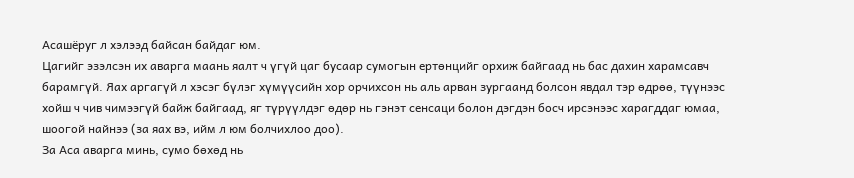Асашёруг л хэлээд байсан байдаг юм.
Цагийг эзэлсэн их аварга маань яалт ч үгүй цаг бусаар сумогын ертөнцийг орхиж байгаад нь бас дахин харамсавч барамгүй. Яах аргагүй л хэсэг бүлэг хүмүүсийн хор орчихсон нь аль арван зургаанд болсон явдал тэр өдрөө, түүнээс хойш ч чив чимээгүй байж байгаад, яг түрүүлдэг өдөр нь гэнэт сенсаци болон дэгдэн босч ирсэнээс харагддаг юмаа, шоогой найнээ (за яах вэ, ийм л юм болчихлоо доо).
За Аса аварга минь, сумо бөхөд нь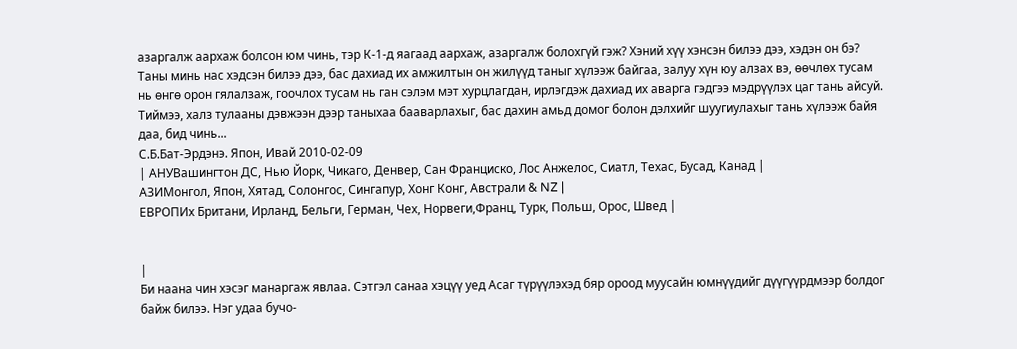азаргалж аархаж болсон юм чинь, тэр К-1-д яагаад аархаж, азаргалж болохгүй гэж? Хэний хүү хэнсэн билээ дээ, хэдэн он бэ? Таны минь нас хэдсэн билээ дээ, бас дахиад их амжилтын он жилүүд таныг хүлээж байгаа, залуу хүн юу алзах вэ, өөчлөх тусам нь өнгө орон гялалзаж, гоочлох тусам нь ган сэлэм мэт хурцлагдан, ирлэгдэж дахиад их аварга гэдгээ мэдрүүлэх цаг тань айсуй. Тиймээ, халз тулааны дэвжээн дээр таныхаа бааварлахыг, бас дахин амьд домог болон дэлхийг шуугиулахыг тань хүлээж байя даа, бид чинь...
С.Б.Бат-Эрдэнэ. Япон, Ивай 2010-02-09
| АНУВашингтон ДС, Нью Йорк, Чикаго, Денвeр, Сан Франциско, Лос Анжелос, Сиатл, Техас, Бусад, Канад |
АЗИМонгол, Япон, Хятад, Солонгос, Сингапур, Хонг Конг, Австрали & NZ |
ЕВРОПИх Британи, Ирланд, Бельги, Герман, Чех, Норвеги,Франц, Турк, Польш, Орос, Швед |


|
Би наана чин хэсэг манаргаж явлаа. Сэтгэл санаа хэцүү уед Асаг түрүүлэхэд бяр ороод муусайн юмнүүдийг дүүгүүрдмээр болдог байж билээ. Нэг удаа бучо-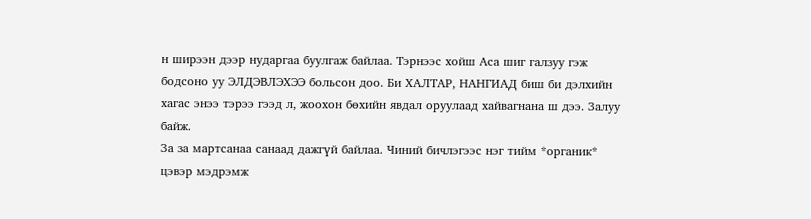н ширээн дээр нударгаа буулгаж байлаа. Тэрнээс хойш Аса шиг галзуу гэж бодсоно уу ЭЛДЭВЛЭХЭЭ больсон доо. Би ХАЛТАР, НАНГИАД биш би дэлхийн хагас энээ тэрээ гээд л, жоохон бөхийн явдал оруулаад хайвагнана ш дээ. Залуу байж.
За за мартсанаа санаад дажгүй байлаа. Чиний бичлэгээс нэг тийм *органик* цэвэр мэдрэмж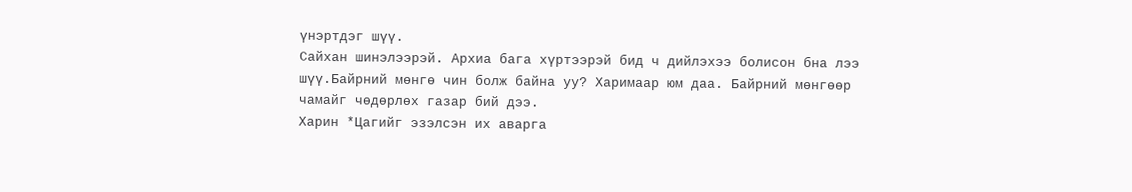үнэртдэг шүү.
Сайхан шинэлээрэй. Архиа бага хүртээрэй бид ч дийлэхээ болисон бна лээ шүү.Байрний мөнгө чин болж байна уу? Харимаар юм даа. Байрний мөнгөөр чамайг чөдөрлөх газар бий дээ.
Харин *Цагийг эзэлсэн их аварга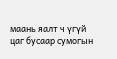маань яалт ч үгүй цаг бусаар сумогын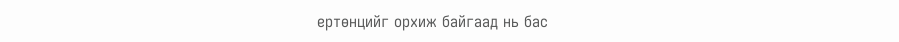ертөнцийг орхиж байгаад нь бас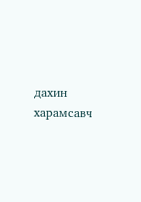дахин харамсавч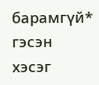барамгүй* гэсэн хэсэг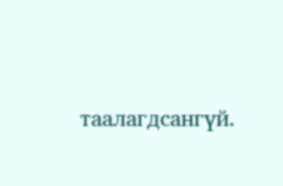таалагдсангүй.